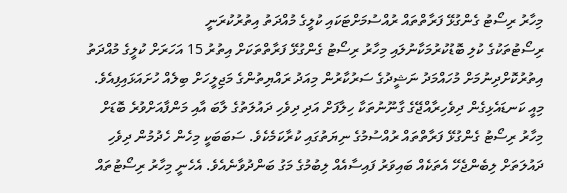މިހާރު ރިސޯޓު ގެންގުޅޭ ފަރާތްތައް ރުއްސުމަށްޓަކައި ކުލީގެ މުއްދަތު އިތުރުކުރަނީ
ރިސޯޓުތަކުގެ ކުލި ބޮޑުކުރުމަކާނުލައި މިހާރު ރިސޯޓު ގެންގުޅޭ ފަރާތްތަކަށް އިތުރު 15 އަހަރަށް ކުލީގެ މުއްދަތު އިތުރުކޮށްދިނުމަށް މުހައްމަދު ނަޝީދުގެ ސަރުކާރުން މިއަދު ރައްޔިތުންގެ މަޖިލީހަށް ބިލެއް ހުށައަޅައިފިއެވެ. މިއީ ކަނޑައެޅިގެން ދިވެހިރާއްޖޭގެ ގާނޫނުތަކާ ހިލާފަށް އަދި ދިވެހި ދައުލަތުގެ ލާބަ އާއި މަންފާއަށްވުރެ ބޮޑަށް މިހާރު ރިސޯޓު ގެންގުޅޭ ފަރާތްތައް ރުއްސުމުގެ ނިޔަތުގައި ކުރާކަމެކެވެ. ސަބަބަކީ މިހެން ހެދުމުން ދިވެހި ދައުލަތަށް ލިބެންޖެހޭ އެތަކެއް ބައިވަރު ފައިސާއެއް ލިބުމުގެ މަގު ބަންދުވާނެއެވެ. އެހެނީ މިހާރު ރިސޯޓުތައް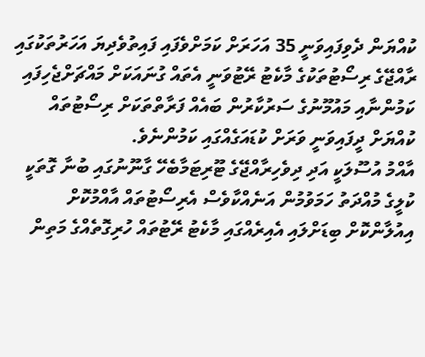ކުއްޔަން ދެވިފައިވަނީ 35 އަހަރަށް ކަމަށްވެފައި ފައިތުވެދިޔަ އަހަރުތަކުގައި ރާއްޖޭގެ ރިސޯޓުތަކުގެ މާކެޓު ރޭޓުވަނީ އެތައް ގުނައަކަށް މައްޗަށްޖެހިފައި ކަމުންނާއި މައުމޫނުގެ ސަރުކާރުން ބައެއް ފަރާތްތަކަށް ރިސޯޓުތައް ކުއްޔަށް ދީފައިވަނީ ވަރަށް ކުޑައަގެއްގައި ކަމުންނެވެ.
އާއްމު އުސޫލަކީ އަދި ދިވެހިރާއްޖޭގެ ޓޫރިޓަމާބެހޭ ގާނޫނުގައި ބުނާ ގޮތަކީ ކުލީގެ މުއްދަތު ހަމަވުމުން އަނެއްކާވެސް އެރިސޯޓުތައް އާއްމުކޮށް އިއުލާންކޮށް ބިޑަށްލައި އެއިރެއްގައި މާކެޓު ރޭޓުތައް ހުރިގޮތެއްގެ މަތިން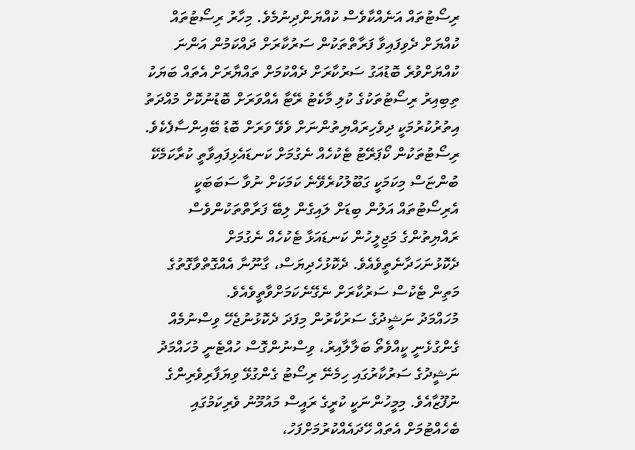ރިސޯޓުތައް އަނެއްކާވެސް ކުއްޔަންދިނުމެވެ. މިހާރު ރިސޯޓުތައް ކުއްޔަށް ދެވިފައިވާ ފަރާތްތަކުން ސަރުކާރަށް ދައްކަމުން އަންނަ ކުއްޔަށްވުރެ ބޮޑުއަގު ސަރުކާރަށް ދެއްކުމަށް ތައްޔާރަށް އެތައް ބަޔަކު ތިބިއިރު ރިސޯޓުތަކުގެ ކުލި މާކެޓު ރޭޓާ އެއްވަރަށް ބޮޑުނުކޮށް މުއްދަތު އިތުރުކުރުމަކީ ދިވެހިރައްޔިތުންނަށް ވެވޭ ވަރަށް ބޮޑު ބޭއިންސާފެކެވެ. ރިސޯޓުތަކުން ކޯޕަރޭޓު ޓެކުހެއް ނެގުމަށް ކަނޑައެޅިފައިވާތީ ކުރާކަމެކޭ ބުންޏަސް މިކަމަކީ ގަބޫލުކުރެވޭނެ ކަމަކަށް ނުވާ ސަބަބަކީ އެރިސޯޓުތައް އަލުން ބިޑަށް ލައިގެން ލިބޭ ފަރާތްތަކުންވެސް ރައްޔިތުންގެ މަޖިލީހުން ކަނޑައަޅާ ޓެކުހެއް ނެގުމަށް ދެކޮޅުނަހަދާނެތީވެއެވެ. ދެކޮޅުހެދިޔަސް، ގާނޫނާ އެއްގޮތްވާގޮތުގެ މަތިން ޓެކުސް ސަރުކާރަށް ނެގޭނެކަމަށްވާތީވެއެވެ.
މުހައްމަދު ނަޝީދުގެ ސަރުކާރުން މިފަދަ ދެކޮޅުނުޖެހޭ ވިސްނުމެއް ގެންގުޅެނީ ކީއްވެތޯ ބަލާލާއިރު، ވިސްނުންގޮސް ހުއްޓެނީ މުހައްމަދު ނަޝީދުގެ ސަރުކާރުގައި ހިމެނޭ ރިސޯޓު ގެންގުޅޭ ވިޔަފާރިވެރިންގެ ނުފޫޒާއެވެ. މިމީހުންނަކީ ކުރީގެ ރައީސް މައުމޫނު ވެރިކަމުގައި ބެހެއްޓުމަށް އެތައް ހޭދައެއްކުރުމަށްފަހު،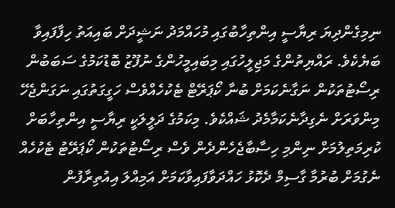ނިމިގެންދިޔަ ރިޔާސީ އިންތިހާބުގައި މުހައްމަދު ނަޝީދަށް ބައިއަތު ހިފާފައިވާ ބަޔެކެވެ. ރައްޔިތުންގެ މަޖިލީހުގައި މިބައިމީހުންގެ ނުފޫޒު ބޮޑުކަމުގެ ސަބަބުން ރިސޯޓުތަކުން ނަގާނެކަމަށް ބުނާ ކޯޕަރޭޓް ޓެކުހެއްވެސް ހަގީގަތުގައި ނަގަންޖެހޭ މިންވަރަށް ނެގިދާނެކަމާމެދު ޝައްކެވެ. މިކަމުގެ ދަލީލަކީ ރިޔާސީ އިންތިހާބަށް ކުރިމަތިލުމަށް ނިންމި ހިސާބާޖެހެންދެން ވެސް ރިސޯޓުތަކުން ކޯޕަރޭޓު ޓެކުހެއް ނެގުމަށް ބުރުމާ ގާސިމް ދެކޮޅު ހައްދަވާފައިވާކަމަށް އަމިއްލަ އިއުތިރާފުން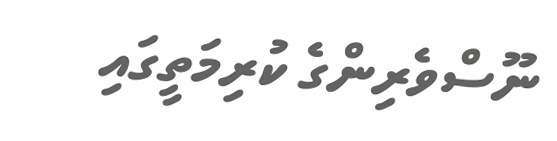ނޫސްވެރިންގެ ކުރިމަތީގައި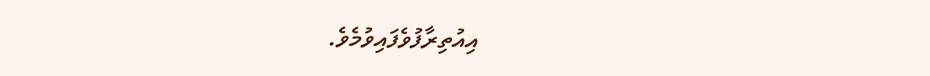އިއުތިރާފުވެފައިވުމެވެ.